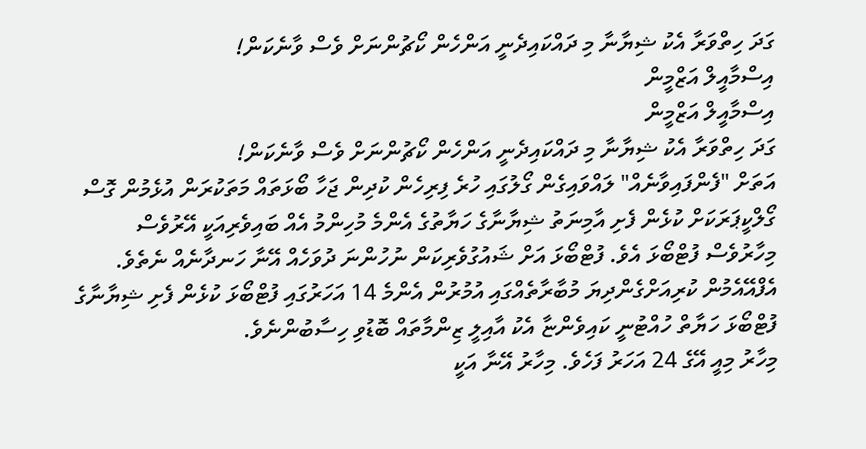ގަދަ ހިތްވަރާ އެކު ޝިޔާނާ މި ދައްކައިދެނީ އަންހެން ކޯޗުންނަށް ވެސް ވާނެކަން!
އިސްމާއީލް އަޒްމީން
އިސްމާއީލް އަޒްމީން
ގަދަ ހިތްވަރާ އެކު ޝިޔާނާ މި ދައްކައިދެނީ އަންހެން ކޯޗުންނަށް ވެސް ވާނެކަން!
އަތަށް "ފެންފައިވާނެއް" ލައްވައިގެން ގޯލުގައި ހުރެ ފިރިހެން ކުދިން ޖަހާ ބޯޅަތައް މަތަކުރަން އުޅެމުން ގޮސް ގޯލްކީޕަރަކަށް ކުޅެން ފެށި އާމިނަތު ޝިޔާނާގެ ހަޔާތުގެ އެންމެ މުހިންމު އެއް ބައިވެރިއަކީ އޭރުވެސް މިހާރުވެސް ފުޓްބޯޅަ އެވެ. ފުޓްބޯޅަ އަށް ޝައުގުވެރިކަން ނުހުންނަ ދުވަހެއް އޭނާ ހަނދާނެއް ނެތެވެ. އެފްއޭއެމުން ކުރިއަށްގެންދިޔަ މުބާރާތެއްގައި އުމުރުން އެންމެ 14 އަހަރުގައި ފުޓްބޯޅަ ކުޅެން ފެށި ޝިޔާނާގެ ފުޓްބޯޅަ ހަޔާތް ހުއްޓުނީ ކައިވެންޏާ އެކު އާއިލީ ޒިންމާތައް ބޮޑުވި ހިސާބުންނެވެ.
މިހާރު މިއީ އޭގެ 24 އަހަރު ފަހެވެ. މިހާރު އޭނާ އަކީ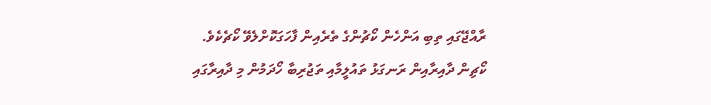ރާއްޖޭގައި ތިބި އަންހެން ކޯޗުންގެ ތެރެއިން ފާހަގަކޮށްލެވޭ ކޯޗެކެވެ. ކޯޗިން ދާއިރާއިން ރަނގަޅު ތައުލީމާއި ތަޖުރިބާ ހޯދަމުން މި ދާއިރާގައި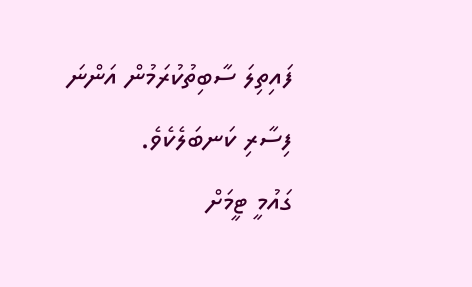ފައިތިލަ ސާބިތުކުރަމުން އަންނަ ފިސާރި ކަނބަލެކެވެ.
ގައުމީ ޓީމަށް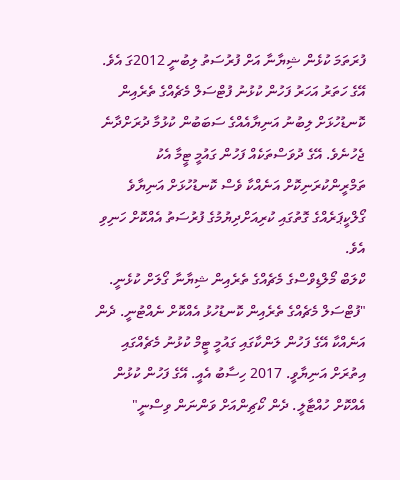ފުރަތަމަ ކުޅެން ޝިޔާނާ އަށް ފުރުސަތު ލިބުނީ 2012ގަ އެވެ. އޭގެ ހަތަރު އަހަރު ފަހުން ކުޅުނު ފުޓްސަލް މެޗެއްގެ ތެރެއިން ކޮނޑުހުޅަށް ލިބުނު އަނިޔާއެއްގެ ސަބަބުން ކުޅުމާ ދުރަށްދާނެ ޖެހުނެވެ. އޭގެ ދުވަސްތަކެއް ފަހުން ގައުމީ ޓީމާ އެކު ތަމްރީންކުރަނިކޮށް އަނެއްކާ ވެސް ކޮނޑުހުޅަށް އަނިޔާވެ ގޯލްކީޕަރެއްގެ ގޮތުގައި ކުރިއަށްދިޔުމުގެ ފުރުސަތު އެއްކޮށް ހަނިވި އެވެ.
ކްލަބް މޯލްޑިވްސްގެ މެޗެއްގެ ތެރެއިން ޝިޔާނާ ގޯލަށް ކުޅެނީ.
"ފުޓްސަލް މެޗެއްގެ ތެރެއިން ކޮނޑުހުޅު އެއްކޮށް ނެއްޓުނީ. ދެން އަނެއްކާ އޭގެ ފަހުން ލަންކާގައި ގައުމީ ޓީމް ކުޅުނު މެޗެއްގައި އިތުރަށް އަނިޔާވީ. 2017 ހިސާބު އެއީ. އޭގެ ފަހުން ކުޅުން އެއްކޮށް ހުއްޓާލީ. ދެން ކޯޗިންއަށް ވަންނަން ވިސްނީ"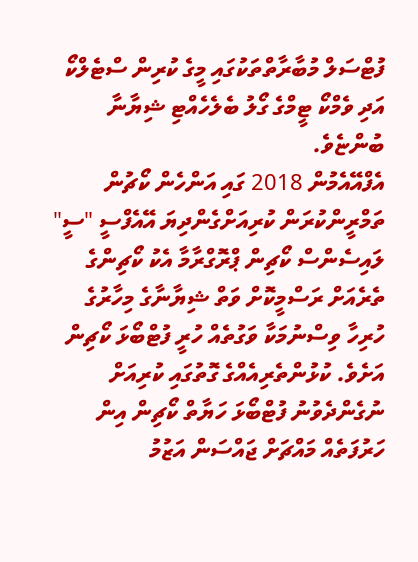ފުޓްސަލް މުބާރާތްތަކުގައި މީގެ ކުރިން ސްޓެލްކޯ އަދި ވެމްކޯ ޓީމްގެ ގޯލު ބެލެހެއްޓި ޝިޔާނާ ބުންޏެވެ.
އެފްއޭއެމުން 2018 ގައި އަންހެން ކޯޗުން ތަމްރީންކުރަން ކުރިއަށްގެންދިޔަ އޭއެފްސީ "ސީ" ލައިސެންސް ކޯޗިން ޕްރޮގްރާމާ އެކު ކޯޗިންގެ ތެރެއަށް ރަސްމީކޮށް ވަތް ޝިޔާނާގެ މިހާރުގެ ހުރިހާ ވިސްނުމަކާ ވަގުތެއް ހުރީ ފުޓްބޯޅަ ކޯޗިން އަށެވެ. ކުޅުންތެރިއެއްގެ ގޮތުގައި ކުރިއަށް ނުގެންދެވުނު ފުޓްބޯޅަ ހަޔާތް ކޯޗިން އިން ހަރުފަތެއް މައްޗަށް ޖައްސަން އަޒުމު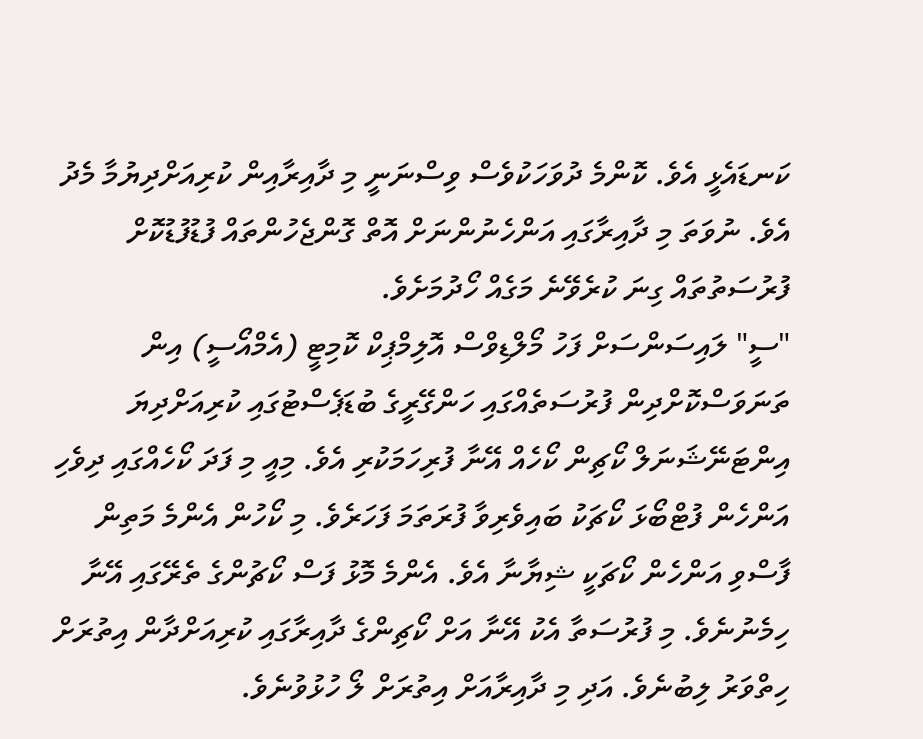ކަނޑައެޅީ އެވެ. ކޮންމެ ދުވަހަކުވެސް ވިސްނަނީ މި ދާއިރާއިން ކުރިއަށްދިޔުމާ މެދު އެވެ. ނުވަތަ މި ދާއިރާގައި އަންހެނުންނަށް އޮތް ގޮންޖެހުންތައް ފުޑުފުޑުކޮށް ފުރުސަތުތައް ގިނަ ކުރެވޭނެ މަގެއް ހޯދުމަށެވެ.
"ސީ" ލައިސަންސަށް ފަހު މޯލްޑިވްސް އޮލިމްޕިކް ކޮމިޓީ (އެމްއޯސީ) އިން ތަނަވަސްކޮށްދިން ފުރުސަތެއްގައި ހަންގޭރީގެ ބުޑަޕެސްޓުގައި ކުރިއަށްދިޔަ އިންޓަނޭޝަނަލް ކޯޗިން ކޯހެއް އޭނާ ފުރިހަމަކުރި އެވެ. މިއީ މި ފަދަ ކޯހެއްގައި ދިވެހި އަންހެން ފުޓްބޯޅަ ކޯޗަކު ބައިވެރިވާ ފުރަތަމަ ފަހަރެވެ. މި ކޯހުން އެންމެ މަތިން ފާސްވި އަންހެން ކޯޗަކީ ޝިޔާނާ އެވެ. އެންމެ މޮޅު ފަސް ކޯޗުންގެ ތެރޭގައި އޭނާ ހިމެނުނެވެ. މި ފުރުސަތާ އެކު އޭނާ އަށް ކޯޗިންގެ ދާއިރާގައި ކުރިއަށްދާން އިތުރަށް ހިތްވަރު ލިބުނެވެ. އަދި މި ދާއިރާއަށް އިތުރަށް ލޯ ހުޅުވުނެވެ.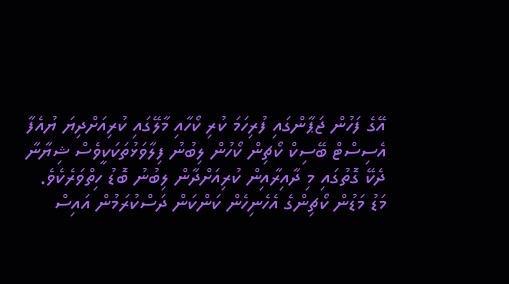އޭގެ ފަހުން ޖަޕާންގައި ފުރިހަމަ ކުރި ކޯހާއި މާލޭގައި ކުރިއަށްދިޔަ ޔުއެފާ އެސިސްޓް ބޭސިކް ކޯޗިން ކޯހުން ލިބުނު ފިލާވަޅުތަކަކީވެސް ޝިޔާނާ ދެކޭ ގޮތުގައި މި ދާއިރާއިން ކުރިއަށްދާން ލިބުނު ބޮޑު ހިތްވަރެކެވެ.
މަޑު މަޑުން ކޯޗިންގެ އެހެނިހެން ކަންކަން ދަސްކުރަމުން އައިސް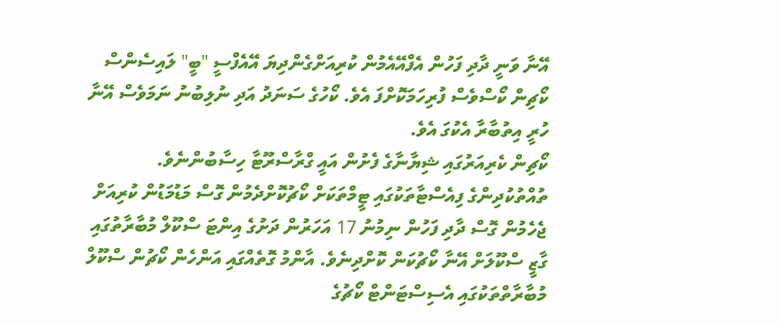އޭނާ ވަނީ ދާދި ފަހުން އެފްއޭއެމުން ކުރިއަށްގެންދިޔަ އޭއެފްސީ "ބީ" ލައިސެންސް ކޯޗިން ކޯސްވެސް ފުރިހަމަކޮށްފަ އެވެ. ކޯހުގެ ސަނަދު އަދި ނުލިބުނު ނަމަވެސް އޭނާ ހުރީ އިތުބާރާ އެކުގަ އެވެ.
ކޯޗިން ކެރިއަރުގައި ޝިޔާނާގެ ފެށުން އައީ ގްރާސްރޫޓާ ހިސާބުންނެވެ. ތުއްތުކުދިންގެ ފިއެސްޓާތަކުގައި ޓީމްތަކަށް ކޯޗުކޮށްދެމުން ގޮސް މަޑުމަޑުން ކުރިއަށް ޖެހެމުން ގޮސް ދާދި ފަހުން ނިމުނު 17 އަހަރުން ދަށުގެ އިންޓަ ސްކޫލް މުބާރާތުގައި ގާޒީ ސްކޫލަށް އޭނާ ކޯޗުކަން ކޮށްދިނެވެ. އާންމު ގޮތެއްގައި އަންހެން ކޯޗުން ސްކޫލް މުބާރާތްތަކުގައި އެސިސްޓަންޓް ކޯޗުގެ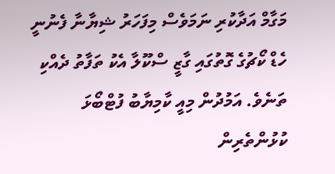މަގާމް އަދާކުރި ނަމަވެސް މިފަހަރު ޝިޔާނާ ފެނުނީ ހެޑް ކޯޗުގެ ގޮތުގައި ގާޒީ ސްކޫލާ އެކު ތަފާތު ދެއްކި ތަނެވެ. އަމުދުން މިއީ ކާމިޔާބު ފުޓްބޯޅަ ކުޅުންތެރިން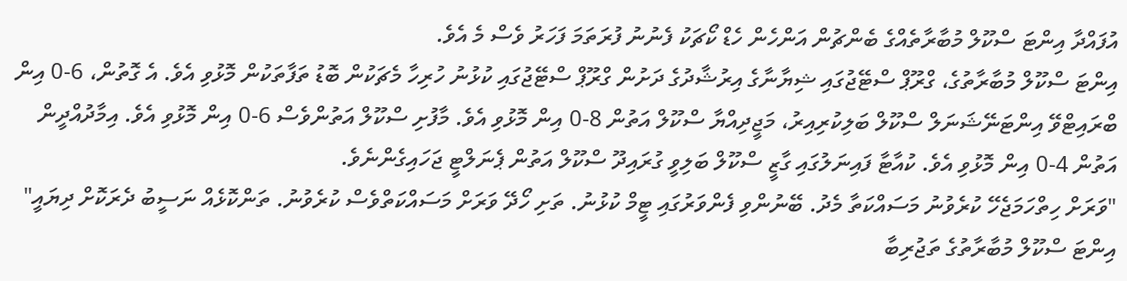އުފައްދާ އިންޓަ ސްކޫލް މުބާރާތެއްގެ ބެންޗުން އަންހެން ހެޑް ކޯޗަކު ފެނުނު ފުރަތަމަ ފަހަރު ވެސް މެ އެވެ.
އިންޓަ ސްކޫލް މުބާރާތުގެ، ގްރޫޕް ސްޓޭޖުގައި ޝިޔާނާގެ އިރުޝާދުގެ ދަށުން ގްރޫޕް ސްޓޭޖުގައި ކުޅުނު ހުރިހާ މެޗަކުން ބޮޑު ތަފާތަކުން މޮޅުވި އެވެ. އެ ގޮތުން، 6-0 އިން ބްރައިޓްވޭ އިންޓަނޭޝަނަލް ސްކޫލް ބަލިކުރިއިރު، މަޖީދިއްޔާ ސްކޫލް އަތުން 8-0 އިން މޮޅުވި އެވެ. މާފުށި ސްކޫލް އަތުންވެސް 6-0 އިން މޮޅުވި އެވެ. އިމާދުއްދީން އަތުން 4-0 އިން މޮޅުވި އެވެ. ކުއާޓާ ފައިނަލުގައި ގާޒީ ސްކޫލް ބަލިވީ ގުރައިދޫ ސްކޫލް އަތުން ޕެނަލްޓީ ޖަހައިގެންނެވެ.
"ވަރަށް ހިތްހަމަޖެހޭ ކުރެވުނު މަސައްކަތާ މެދު. ބޭނުންވި ފެންވަރުގައި ޓީމް ކުޅުނު. ތަށި ހޯދޭ ވަރަށް މަސައްކަތްވެސް ކުރެވުނު. ތަންކޮޅެއް ނަސީބު ދެރަކޮށް ދިޔައީ" އިންޓަ ސްކޫލް މުބާރާތުގެ ތަޖުރިބާ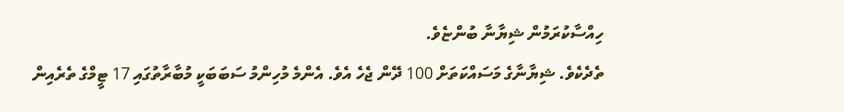ހިއްސާކުރަމުން ޝިޔާނާ ބުންޏެވެ.
ތެދެކެވެ. ޝިޔާނާގެ މަސައްކަތަށް 100 ދޭން ޖެހެ އެވެ. އެންމެ މުހިންމު ސަބަބަކީ މުބާރާތުގައި 17 ޓީމްގެ ތެރެއިން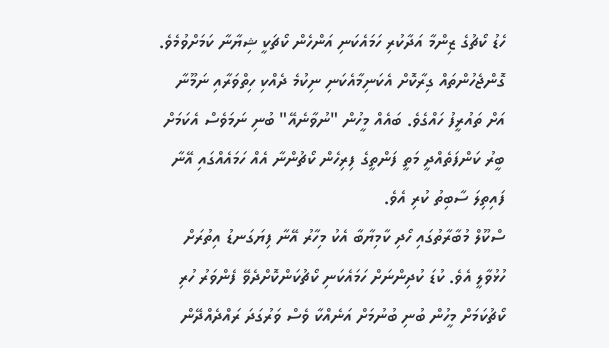ހެޑު ކޯޗުގެ ޒިންމާ އަދާކުރި ހަމައެކަނި އަންހެން ކޯޗަކީ ޝިޔާނާ ކަމަށްވުމެވެ. ގޮންޖެހުންތައް ގިރާކޮށް އެކަނިމާއެކަނި ނިކުމެ ދެއްކި ހިތްވަރާއި ނަމޫނާ އަށް ތައުރީފު ހައްގެވެ. ބައެއް މީހުން "ނުވާނެއޭ" ބުނި ނަމަވެސް އެކަމަށް ބީރު ކަންފަތެއްދީ މަތީ ފަންތީގެ ފިރިހެން ކޯޗުންނާ އެއް ހަމައެއްގައި އޭނާ ފައިތިލަ ސާބިތު ކުރި އެވެ.
ސްކޫލް މުބާރާތުގައި ހޯދި ކާމިޔާބާ އެކު މިހާރު އޭނާ ފިޔަގަނޑު އިތުރަށް ހުޅުވާލީ އެވެ. ކުޑަ ކުދިންނަށް ހަމައެކަނި ކޯޗުކަންކޮށްދެވޭ ފެންވަރު ހުރި ކޯޗުކަމަށް މީހުން ބުނި ބުނުމަށް އަނެއްކާ ވެސް ވަރުގަދަ ރައްދެއްދޭން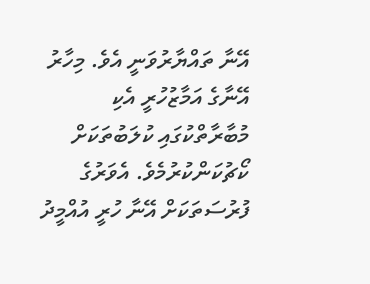އޭނާ ތައްޔާރުވަނީ އެވެ. މިހާރު އޭނާގެ އަމާޒުހުރީ އެކި މުބާރާތްކުގައި ކުލަބުތަކަށް ކޯޗުކަންކުރުމެވެ. އެވަރުގެ ފުރުސަތަކަށް އޭނާ ހުރީ އުއްމީދު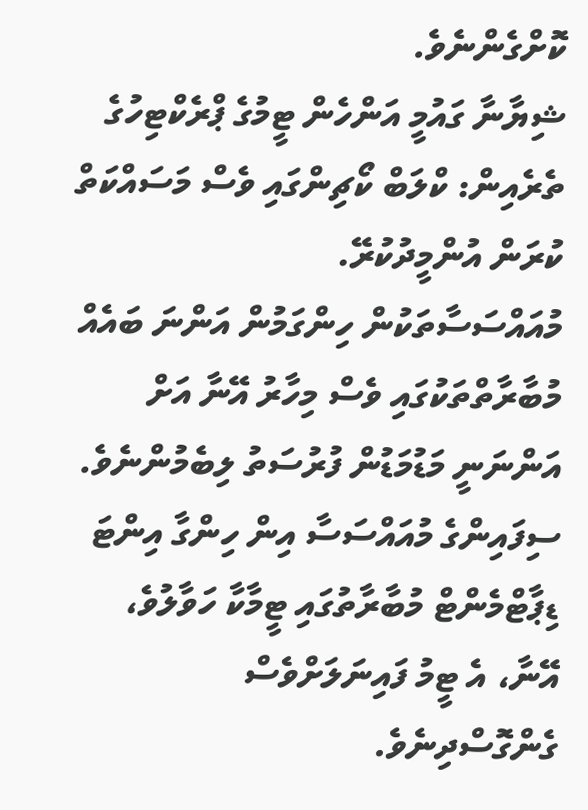ކޮށްގެންނެވެ.
ޝިޔާނާ ގައުމީ އަންހެން ޓީމުގެ ޕްރެކްޓިހުގެ ތެރެއިން: ކްލަބް ކޯޗިންގައި ވެސް މަސައްކަތް ކުރަން އުންމީދުކުރޭ.
މުއައްސަސާތަކުން ހިންގަމުން އަންނަ ބައެއް މުބާރާތްތަކުގައި ވެސް މިހާރު އޭނާ އަށް އަންނަނީ މަޑުމަޑުން ފުރުސަތު ލިބެމުންނެވެ. ސިފައިންގެ މުއައްސަސާ އިން ހިންގާ އިންޓަ ޑިޕާޓްމެންޓް މުބާރާތުގައި ޓީމާކާ ހަވާލުވެ، އޭނާ، އެ ޓީމު ފައިނަލަށްވެސް ގެންގޮސްދިނެވެ.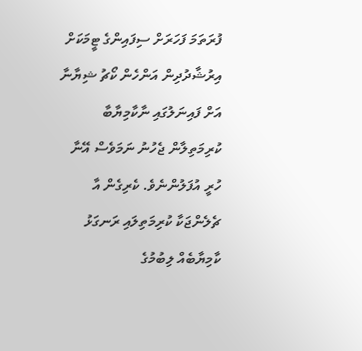ފުރަތަމަ ފަހަރަށް ސިފައިންގެ ޓީމަކަށް އިރުޝާދުދިން އަންހެން ކޯޗު ޝިޔާނާ އަށް ފައިނަލުގައި ނާކާމިޔާބާ ކުރިމަތިލާން ޖެހުނު ނަމަވެސް އޭނާ ހުރީ އުފަލުންނެވެ. ކެރިގެން އާ ޗެލެންޖަކާ ކުރިމަތިލައި ރަނގަޅު ކާމިޔާބެއް ލިބުމުގެ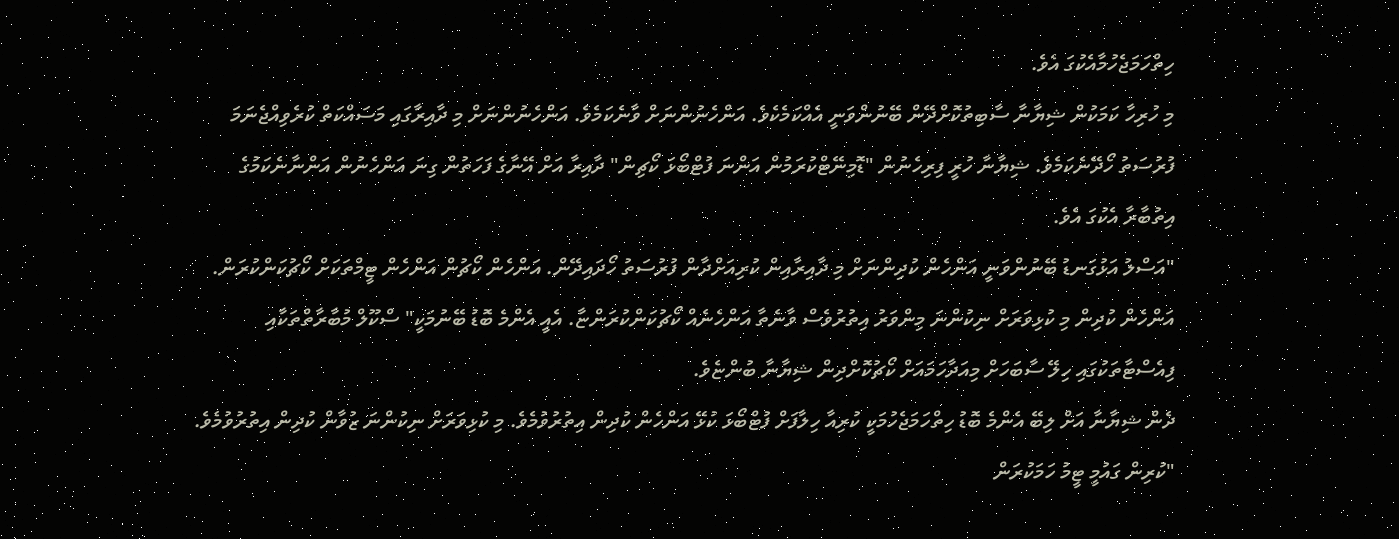ހިތްހަމަޖެހުމާއެކުގަ އެވެ.
މި ހުރިހާ ކަމަކުން ޝިޔާނާ ސާބިތުކޮށްދޭން ބޭނުންވަނީ އެއްކަމެކެވެ. އަންހެނުންނަށް ވާނެކަމެވެ. އަންހެނުންނަށް މި ދާއިރާގައި މަސައްކަތް ކުރެވިއްޖެނަމަ ފުރުސަތު ހޯދޭނެކަމެވެ. ޝިޔާނާ ހުރީ ފިރިހެނުން "ޑޮމިނޭޓްކުރަމުން އަންނަ ފުޓްބޯޅަ ކޯޗިން" ދާއިރާ އަށް އޭނާގެ ފަހަތުން ގިނަ އަންހެނުން އަންނާނެކަމުގެ އިތުބާރާ އެކުގަ އެވެ.
"އަސްލު އަޅުގަނޑު ބޭނުންވަނީ އަންހެން ކުދިންނަށް މި ދާއިރާއިން ކުރިއަށްދާން ފުރުސަތު ހޯދައިދޭން. އަންހެން ކޯޗުން އަންހެން ޓީމްތަކަށް ކޯޗުކަންކުރަން. އަންހެން ކުދިން މި ކުޅިވަރަށް ނިކުންނަ މިންވަރު އިތުރުވެސް ވާނެތާ އަންހެނެއް ކޯޗުކަންކުރަންޏާ. އެއީ އެންމެ ބޮޑު ބޭނުމަކީ" ސްކޫލް މުބާރާތްތަކާއި ފިއެސްޓާތަކުގައި ހިލޭ ސާބަހަށް މިއަދާހަމައަށް ކޯޗުކޮށްދިން ޝިޔާނާ ބުންޏެވެ.
ދެން ޝިޔާނާ އަށް ލިބޭ އެންމެ ބޮޑު ހިތްހަމަޖެހުމަކީ ކުރިއާ ހިލާފަށް ފުޓްބޯޅަ ކުޅޭ އަންހެން ކުދިން އިތުރުވުމެވެ. މި ކުޅިވަރަށް ނިކުންނަ ޒުވާން ކުދިން އިތުރުވުމެވެ.
"ކުރިން ގައުމީ ޓީމު ހަމަކުރަން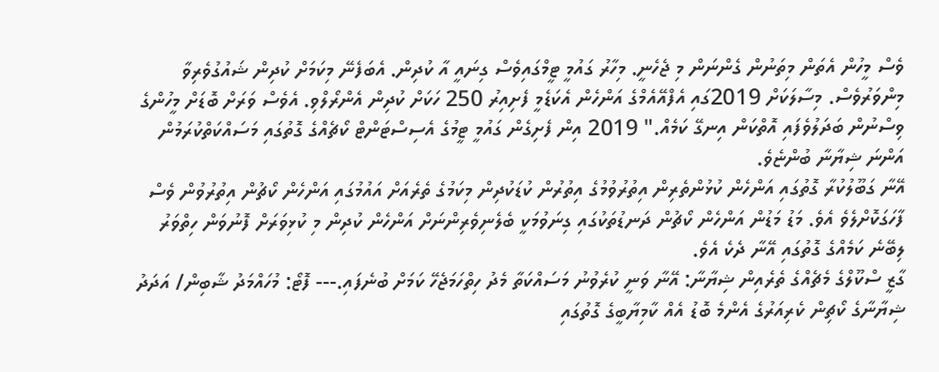ވެސް މީހުން އެތަން މިތަނުން ގެންނަން މި ޖެހެނީ. މިހާރު ގައުމީ ޓީމްގައިވެސް ގިނައީ އާ ކުދިން. އެބަފެނޭ މިކަމަށް ކުދިން ޝައުގުވެރިވާ މިންވަރުވެސް. މިސާލަކަށް 2019ގައި އެފްއޭއެމްގެ އަންހެން އެކަޑެމީ ފެށިއިރު 250 ހަކަށް ކުދިން އެންރޯލްވި. އެވެސް ވަރަށް ބޮޑަށް މީހުންގެ ވިސްނުން ބަދަލުވެފައި އޮތްކަން އިނގޭ ކަމެއް." 2019 އިން ފެށިގެން ގައުމީ ޓީމުގެ އެސިސްޓަންޓް ކޯޗެއްގެ ގޮތުގައި މަސައްކަތްކުރަމުން އަންނަ ޝިޔާނާ ބުންޏެވެ.
އޭނާ ގަބޫލުކުރާ ގޮތުގައި އަންހެން ކުޅުންތެރިން އިތުރުވުމުގެ އިތުރުން ކުޑަކުދިން މިކަމުގެ ތެރެއަށް އައުމުގައި އަންހެން ކޯޗުން އިތުރުވުން ވެސް ފާހަގަކޮށްލެވެ އެވެ. މަޑު މަޑުން އަންހެން ކޯޗުން ދަނޑުތަކުގައި ގިނަވުމަކީ ބެލެނިވެރިންނަށް އަންހެން ކުދިން މި ކުޅިވަރަށް ފޮނުވަން ހިތްވަރު ލިބޭނެ ކަމެއްގެ ގޮތުގައި އޭނާ ދެކެ އެވެ.
ގާޒީ ސްކޫލްގެ މެޗެއްގެ ތެރެއިން ޝިޔާނާ: އޭނާ ވަނީ ކުރެވުނު މަސައްކަތާ މެދު ހިތްހަމަޖެހޭ ކަމަށް ބުނެފައި.--- ފޮޓޯ: މުހައްމަދު ޝާބިން/ އަދަދު
ޝިޔާނާގެ ކޯޗިން ކެރިއަރުގެ އެންމެ ބޮޑު އެއް ކާމިޔާބީގެ ގޮތުގައި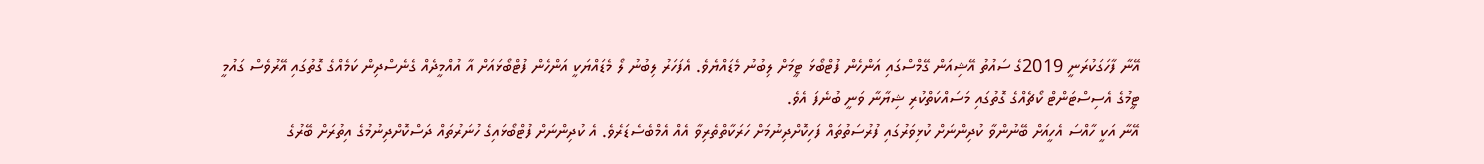އޭނާ ފާހަގަކުރަނީ 2019ގެ ސައުތު އޭޝިއަން ގޭމްސްގައި އަންހެން ފުޓްބޯޅަ ޓީމަށް ލިބުނު މެޑައްޔެވެ. އެފަހަރު ލިބުނު ލޯ މެޑައްޔަކީ އަންހެން ފުޓްބޯޅައަށް އާ އުއްމީދެއް ގެނެސްދިން ކަމެއްގެ ގޮތުގައި އޭރުވެސް ގައުމީ ޓީމުގެ އެސިސްޓަންޓް ކޯޗެއްގެ ގޮތުގައި މަސައްކަތްކުރި ޝިޔާނާ ވަނީ ބުނެފަ އެވެ.
އޭނާ އަކީ ހާއްސަ އެހީއަށް ބޭނުންވާ ކުދިންނަށް ކުޅިވަރުގައި ފުރުސަތުތައް ފަހިކޮށްދިނުމަށް ހަރަކާތްތެރިވާ އެއް އެމްބެސެޑަރެވެ. އެ ކުދިންނަށް ފުޓްބޯޅައިގެ ހުނަރުތައް ދަސްކޮށްދިނުމުގެ އިތުރަށް ބޭރުގެ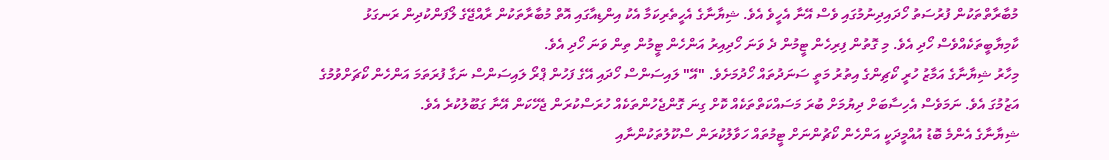މުބާރާތްތަކުން ފުރުސަތު ހޯދައިދިނުމުގައި ވެސް އޭނާ އެހީވެ އެވެ. ޝިޔާނާގެ އެހީތެރިކަމާ އެކު އިންޑިއާގައި އޮތް މުބާރާތަކުން ރާއްޖޭގެ ލޯފަންކުދިން ރަނގަޅު ކާމިޔާބީތަކެއްވެސް ހޯދި އެވެ. މި ގޮތުން ފިރިހެން ޓީމުން ދެ ވަނަ ހޯދިއިރު އަންހެން ޓީމުން ތިން ވަނަ ހޯދި އެވެ.
މިހާރު ޝިޔާނާގެ އަމާޒު ހުރީ ކޯޗިންގެ އިތުރު މަތީ ސަނަދުތައް ހޯދުމަށެވެ. "އޭ" ލައިސަންސް ހޯދައި އޭގެ ފަހުން ޕްރޯ ލައިސަންސް ނަގާ ފުރަތަމަ އަންހެން ކޯޗަށްވުމުގެ އަޒުމުގަ އެވެ. ނަމަވެސް އެހިސާބަށް ދިޔުމަށް ބުރަ މަސައްކަތްތަކެއް ކޮށް ގިނަ ގޮންޖެހުންތަކެއް ހުރަސްކުރަން ޖެހޭކަން އޭނާ ގަބޫލުކުރެ އެވެ.
ޝިޔާނާގެ އެންމެ ބޮޑު އުއްމީދަކީ އަންހެން ކޯޗުންނަށް ޓީމުތައް ހަވާލުކުރަން ސްކޫލުތަކުންނާއި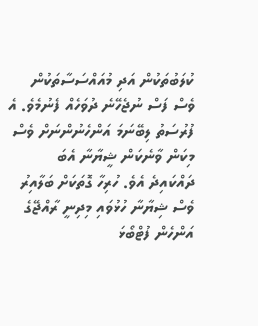ކުލަބުތަކުން އަދި މުއައްސަސާތަކުން ވެސް ފަސް ނުޖެހޭނެ ދުވަހެއް ފެނުމެވެ. އެ ފުރުސަތު ލިބޭނަމަ އަންހެނުންނަށް ވެސް މިކަން ވާނެކަން ޝީޔާނާ އެބަ ދައްކައިދެ އެވެ. ހުރިހާ ގޮތަކަށް ބަލާއިރު ވެސް ޝިޔާނާ ހުޅުވައި މިދިނީ ރާއްޖޭގެ އަންހެން ފުޓްބޯޅަ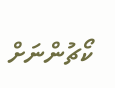ކޯޗުންނަށް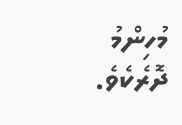މުހިންމު ދޮރެކެވެ.